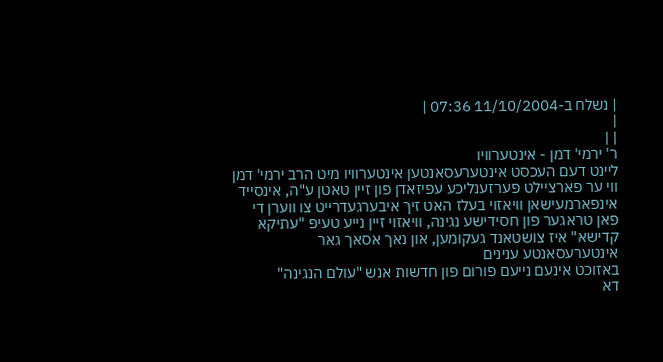| נשלח ב-11/10/2004 07:36 |
|
| |
ר' ירמי' דמן - אינטערוויו
ליינט דעם העכסט אינטערעסאנטען אינטערוויו מיט הרב ירמי' דמן ווי ער פארציילט פערזענליכע עפיזאדן פון זיין טאטן ע"ה, אינסייד אינפארמעישאן וויאזוי בעלז האט זיך איבערגעדרייט צו ווערן די פאן טראגער פון חסידישע נגינה, וויאזוי זיין נייע טעיפ "עתיקא קדישא" איז צושטאנד געקומען, און נאך אסאך גאר אינטערעסאנטע ענינים
באזוכט אינעם נייעם פורום פון חדשות אנש "עולם הנגינה"
דא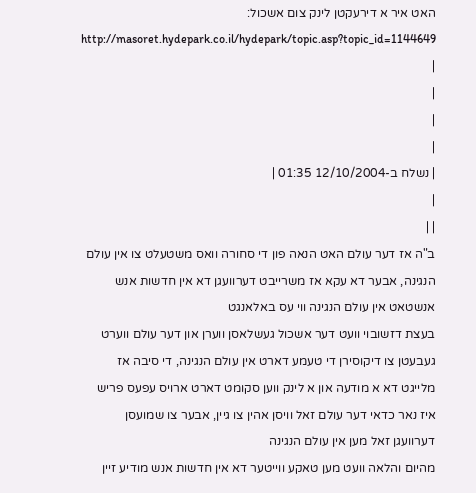האט איר א דירעקטן לינק צום אשכול:
http://masoret.hydepark.co.il/hydepark/topic.asp?topic_id=1144649
|
|
|
|
| נשלח ב-12/10/2004 01:35 |
|
| |
ב"ה אז דער עולם האט הנאה פון די סחורה וואס משטעלט צו אין עולם הנגינה, אבער דא עקא אז משרייבט דערוועגן דא אין חדשות אנש אנשטאט אין עולם הנגינה ווי עס באלאנגט
בעצת דזשובוי וועט דער אשכול געשלאסן ווערן און דער עולם ווערט געבעטן צו דיקוסירן די טעמע דארט אין עולם הנגינה, די סיבה אז מלייגט דא א מודעה און א לינק ווען סקומט דארט ארויס עפעס פריש איז נאר כדאי דער עולם זאל וויסן אהין צו גיין, אבער צו שמועסן דערוועגן זאל מען אין עולם הנגינה
מהיום והלאה וועט מען טאקע ווייטער דא אין חדשות אנש מודיע זיין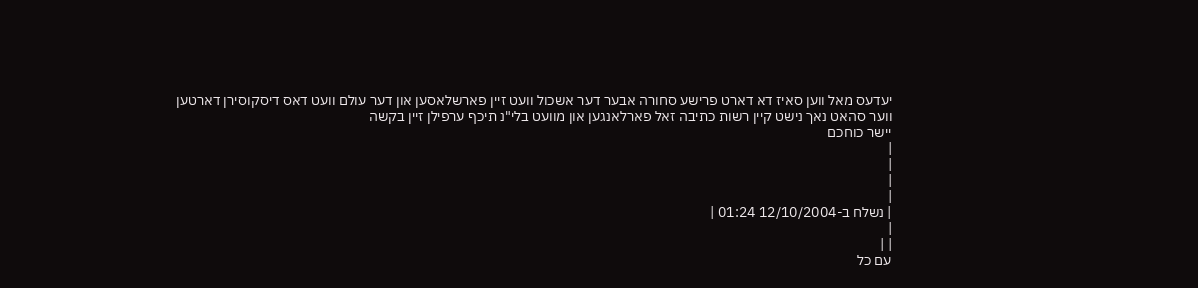יעדעס מאל ווען סאיז דא דארט פרישע סחורה אבער דער אשכול וועט זיין פארשלאסען און דער עולם וועט דאס דיסקוסירן דארטען
ווער סהאט נאך נישט קיין רשות כתיבה זאל פארלאנגען און מוועט בלי"נ תיכף ערפילן זיין בקשה
יישר כוחכם
|
|
|
|
| נשלח ב-12/10/2004 01:24 |
|
| |
עם כל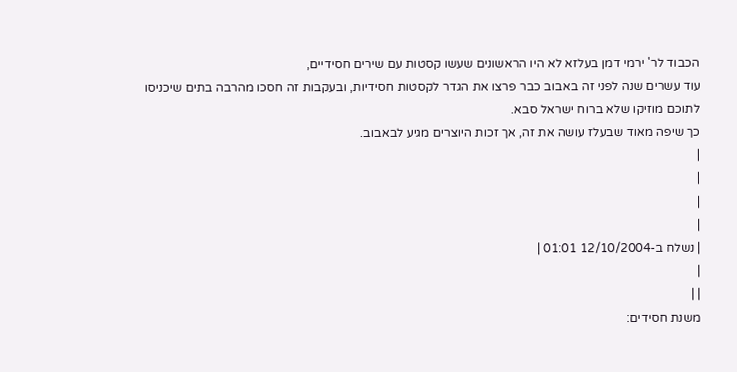הכבוד לר' ירמי דמן בעלזא לא היו הראשונים שעשו קסטות עם שירים חסידיים,
עוד עשרים שנה לפני זה באבוב כבר פרצו את הגדר לקסטות חסידיות, ובעקבות זה חסכו מהרבה בתים שיכניסו לתוכם מוזיקו שלא ברוח ישראל סבא.
כך שיפה מאוד שבעלז עושה את זה, אך זכות היוצרים מגיע לבאבוב.
|
|
|
|
| נשלח ב-12/10/2004 01:01 |
|
| |
משנת חסידים: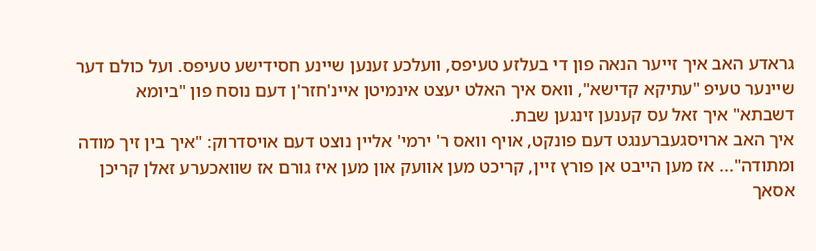גראדע האב איך זייער הנאה פון די בעלזע טעיפס, וועלכע זענען שיינע חסידישע טעיפס. ועל כולם דער שיינער טעיפ "עתיקא קדישא", וואס איך האלט יעצט אינמיטן איינ'חזר'ן דעם נוסח פון "ביומא דשבתא" איך זאל עס קענען זינגען שבת.
איך האב ארויסגעברענגט דעם פונקט, אויף וואס ר' ירמי' אליין נוצט דעם אויסדרוק: "איך בין זיך מודה ומתודה"... אז מען הייבט אן פורץ זיין, קריכט מען אוועק און מען איז גורם אז שוואכערע זאלן קריכן אסאך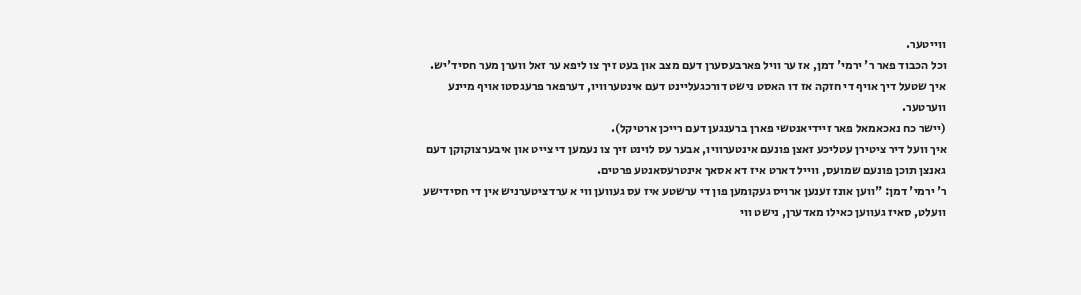ווייטער.
וכל הכבוד פאר ר' ירמי' דמן, אז ער וויל פארבעסערן דעם מצב און בעט זיך צו ליפא ער זאל ווערן מער חסיד'יש.
איך שטעל דיך אויף די חזקה אז דו האסט נישט דורכגעליינט דעם אינטערוויו, דערפאר פרעגסטו אויף מיינע ווערטער.
(יישר כח נאכאמאל פאר זיידיאנטשי פארן ברענגען דעם רייכן ארטיקל).
איך וועל דיר ציטירן עטליכע זאצן פונעם אינטערוויו, אבער עס לוינט זיך צו נעמען די צייט און איבערצוקוקן דעם גאנצן תוכן פונעם שמועס, ווייל דארט איז דא אסאך אינטרעסאנטע פרטים.
ר' ירמי' דמן: "ווען אונז זענען ארויס געקומען פון די ערשטע איז עס געווען ווי א ערדציטערניש אין די חסידישע וועלט, סאיז געווען כאילו מאדערן, נישט ווי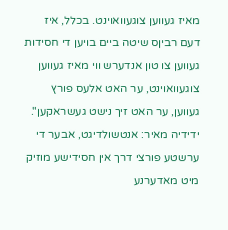מאיז געווען צוגעוואוינט. בכלל, איז דעם רביןס שיטה ביים בויען די חסידות געווען צו טון אנדערש ווי מאיז געווען צוגעוואוינט, ער האט אלעס פורץ געווען, ער האט זיך נישט געשראקען".
ידידיה מאיר: אנטשולדיגט, אבער די ערשטע פורצי דרך אין חסידישע מוזיק מיט מאדערנע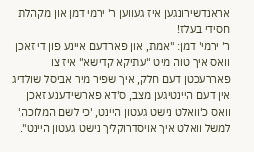אראנדשירונגען איז געווען ר' ירמי דמן און מקהלת חסידי בעלז!
ר' ירמי' דמן: "אמת, און פארדעם איינע פון די זאכן וואס איך טוה מיט "עתיקא קדישא" איז צו פאררעכטן דעם חלק, איך שפיר מיר אביסל שולדיג אין דעם היינטיגען מצב, ס'דא פארשידענע זאכן וואס כ'וואלט נישט געטון היינט, 'כי לשם המלוכה' למשל וואלט איך אויסדרוקליך נישט געטון היינט".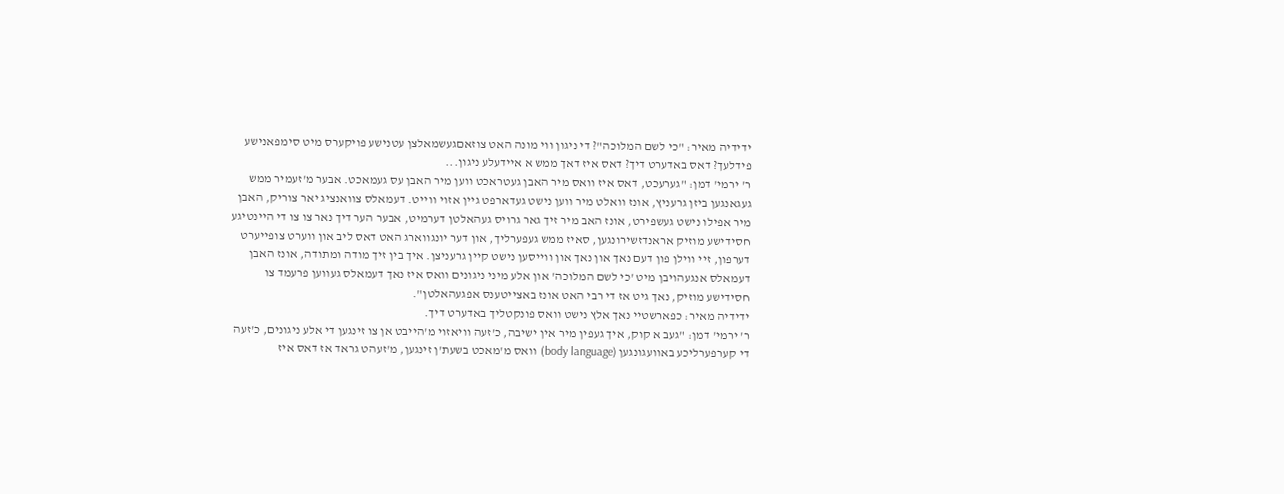ידידיה מאיר: "כי לשם המלוכה"? די ניגון ווי מונה האט צוזאםגעשמאלצן עטנישע פויקערס מיט סימפאנישע פידלעך? דאס באדערט דיך? דאס איז דאך ממש א איידעלע ניגון...
ר' ירמי' דמן: "גערעכט, דאס איז וואס מיר האבן געטראכט ווען מיר האבן עס געמאכט. אבער מ'זעמיר ממש געגאנגען ביזן גרעניץ, אונז וואלט מיר ווען נישט געדארפט גיין אזוי ווייט. דעמאלס צוואנציג יאר צוריק, האבן מיר אפילו נישט געשפירט, אונז האב מיר זיך גאר גרויס געהאלטן דערמיט, אבער הער דיך נאר צו צו די היינטיגע חסידישע מוזיק אראנדזשירונגען, סאיז ממש געפערליך, און דער יונגווארג האט דאס ליב און ווערט צופייערט דערפון, זיי ווילן פון דעם נאך און נאך און ווייסען נישט קיין גרעניצן. איך בין זיך מודה ומתודה, אונז האבן דעמאלס אנגעהויבן מיט 'כי לשם המלוכה' און אלע מיני ניגונים וואס איז נאך דעמאלס געווען פרעמד צו חסידישע מוזיק, נאך גיט אז די רבי האט אונז באצייטענס אפגעהאלטן".
ידידיה מאיר: כפארשטיי נאך אלץ נישט וואס פונקטליך באדערט דיך.
ר' ירמי' דמן: "געב א קוק, איך געפין מיר אין ישיבה, כ'זעה וויאזוי מ'הייבט אן צו זינגען די אלע ניגונים, כ'זעה די קערפערליכע באוועגונגען (body language) וואס מ'מאכט בשעת'ן זינגען, מ'זעהט גראד אז דאס איז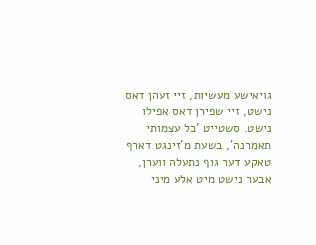גויאישע מעשיות, זיי זעהן דאס נישט, זיי שפירן דאס אפילו נישט. סשטייט 'כל עצמותי תאמרנה', בשעת מ'זינגט דארף טאקע דער גוף נתעלה ווערן, אבער נישט מיט אלע מיני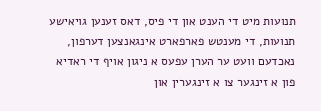תנועות מיט די הענט און די פיס, דאס זענען גויאישע תנועות, די מענטש פארפארט אינגאנצען דערפון, נאכדעם וועט ער הערן עפעס א ניגון אויף די ראדיא פון א זינגער צו א זינגערין און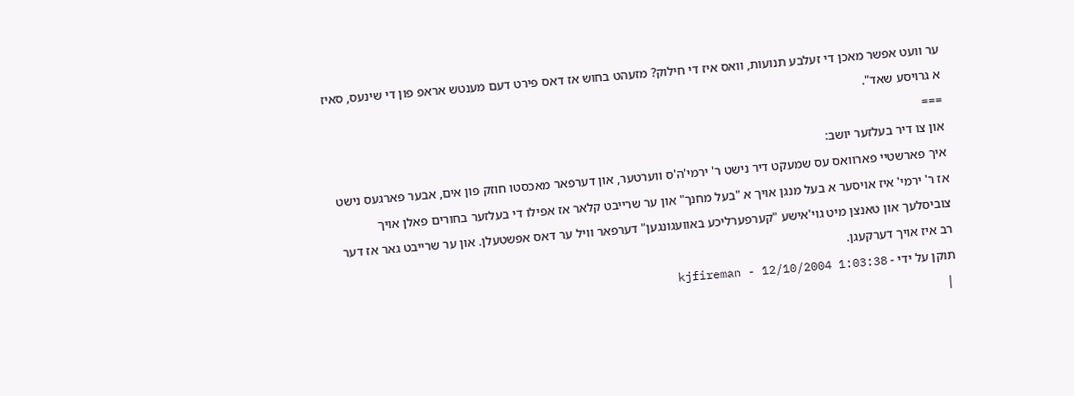ער וועט אפשר מאכן די זעלבע תנועות, וואס איז די חילוק? מזעהט בחוש אז דאס פירט דעם מענטש אראפ פון די שינעס, סאיז א גרויסע שאד".
===
און צו דיר בעלזער יושב:
איך פארשטיי פארוואס עס שמעקט דיר נישט ר' ירמי'ה'ס ווערטער, און דערפאר מאכסטו חוזק פון אים, אבער פארגעס נישט אז ר' ירמי' איז אויסער א בעל מנגן אויך א "בעל מחנך" און ער שרייבט קלאר אז אפילו די בעלזער בחורים פאלן אויך צוביסלעך און טאנצן מיט גוי'אישע "קערפערליכע באוועגונגען" דערפאר וויל ער דאס אפשטעלן. און ער שרייבט גאר אז דער רב איז אויך דערקעגן.
תוקן על ידי - kjfireman - 12/10/2004 1:03:38
 |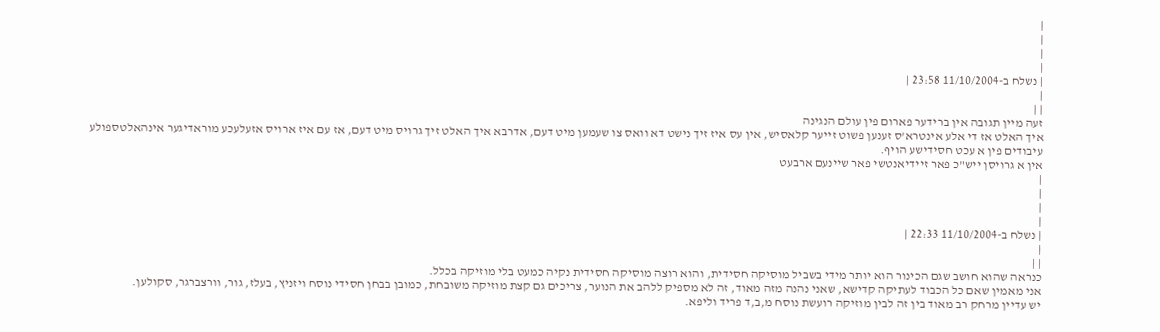|
|
|
|
| נשלח ב-11/10/2004 23:58 |
|
| |
זעה מיין תגובה אין ברידער פארום פין עולם הנגינה
איך האלט אז די אלע אינטרא'ס זענען פשוט זייער קלאסיש, אין עס איז זיך נישט דא וואס צו שעמען מיט דעם, אדרבא איך האלט זיך גרויס מיט דעם, אז עם איז ארויס אזעלעכע מוראדיגער אינהאלטספולע עיבודים פין א עכט חסידישע הויף.
אין א גרויסן ייש"כ פאר זיידיאנטשי פאר שיינעם ארבעט
|
|
|
|
| נשלח ב-11/10/2004 22:33 |
|
| |
כנראה שהוא חושב שגם הכינור הוא יותר מידי בשביל מוסיקה חסידית, והוא רוצה מוסיקה חסידית נקיה כמעט בלי מוזיקה בכלל.
אני מאמין שאם כל הכבוד לעתיקה קדישא, שאני נהנה מזה מאוד, זה לא מספיק ללהב את הנוער, צריכים גם קצת מוזיקה משובחת, כמובן בבחן חסידי נוסח ויזניץ, בעלז, גור, וורצברגר, סקולען.
יש עדיין מרחק רב מאוד בין זה לבין מוזיקה רועשת נוסח מ,ב,ד פריד וליפא.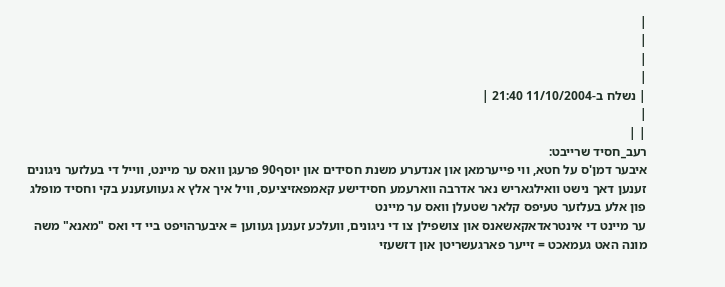|
|
|
|
| נשלח ב-11/10/2004 21:40 |
|
| |
רעב_חסיד שרייבט:
איבער דמן'ס על חטא, ווי פייערמאן און אנדערע משנת חסידים און יוסף90 פרעגן וואס ער מיינט, ווייל די בעלזער ניגונים זענען דאך נישט וואילגאריש נאר אדרבה ווארעמע חסידישע קאמפאזיציעס, וויל איך אלץ א געוועזענע בקי וחסיד מופלג פון אלע בעלזער טעיפס קלאר שטעלן וואס ער מיינט
ער מיינט די אינטראדאקאשאנס און צושפילן צו די ניגונים, וועלכע זענען געווען = איבערהויפט ביי די ואס "מאנא" משה מונה האט געמאכט = זייער פארגעשריטן און דזשעזי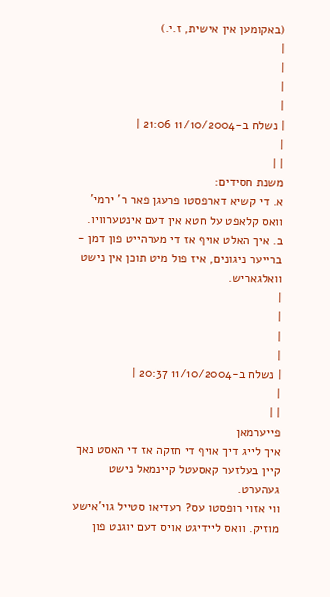(באקומען אין אישית, ז.י.)
|
|
|
|
| נשלח ב-11/10/2004 21:06 |
|
| |
משנת חסידים:
א. די קשיא דארפסטו פרעגן פאר ר' ירמי' וואס קלאפט על חטא אין דעם אינטערוויו.
ב. איך האלט אויף אז די מערהייט פון דמן - ברייער ניגונים, איז פול מיט תוכן אין נישט וואלגאריש.
|
|
|
|
| נשלח ב-11/10/2004 20:37 |
|
| |
פייערמאן
איך לייג דיך אויף די חזקה אז די האסט נאך קיין בעלזער קאסעטל קיינמאל נישט געהערט.
ווי אזוי רופסטו עס? רעדיאו סטייל גוי'אישע מוזיק. וואס ליידיגט אויס דעם יוגנט פון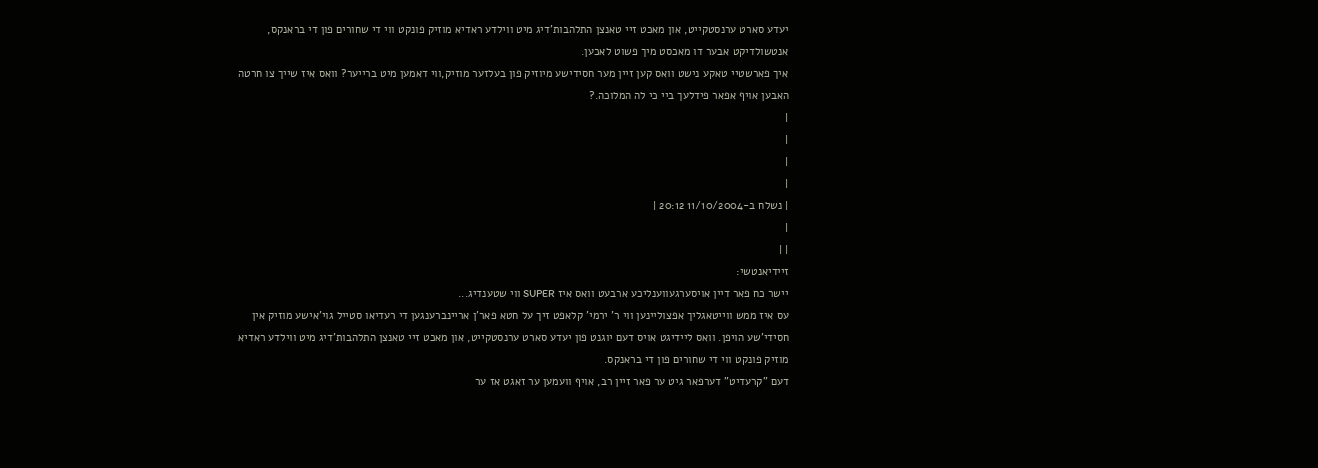יעדע סארט ערנסטקייט, און מאכט זיי טאנצן התלהבות'דיג מיט ווילדע ראדיא מוזיק פונקט ווי די שחורים פון די בראנקס, אנטשולדיקט אבער דו מאכסט מיך פשוט לאכען.
איך פארשטיי טאקע נישט וואס קען זיין מער חסידישע מיוזיק פון בעלזער מוזיק,ווי דאמען מיט ברייער? וואס איז שייך צו חרטה האבען אויף אפאר פידלעך ביי כי לה המלוכה.?
|
|
|
|
| נשלח ב-11/10/2004 20:12 |
|
| |
זיידיאנטשי:
יישר כח פאר דיין אויסערגעווענליכע ארבעט וואס איז SUPER ווי שטענדיג...
עס איז ממש ווייטאגליך אפצוליינען ווי ר' ירמי' קלאפט זיך על חטא פאר'ן אריינברענגען די רעדיאו סטייל גוי'אישע מוזיק אין חסידי'שע הויפן. וואס ליידיגט אויס דעם יוגנט פון יעדע סארט ערנסטקייט, און מאכט זיי טאנצן התלהבות'דיג מיט ווילדע ראדיא מוזיק פונקט ווי די שחורים פון די בראנקס.
דעם "קרעדיט" דערפאר גיט ער פאר זיין רב, אויף וועמען ער זאגט אז ער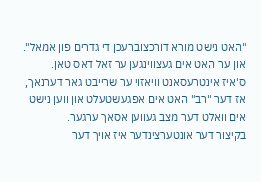"האט נישט מורא דורכצוברעכן די גדרים פון אמאל". און ער האט אים געצווינגען ער זאל דאס טאן.
ס'איז אינטרעסאנט וויאזוי ער שרייבט גאר דערנאך, אז דער "רב" האט אים אפגעשטעלט און ווען נישט אים וואלט דער מצב געווען אסאך ערגער.
בקיצור דער אונטערצינדער איז אויך דער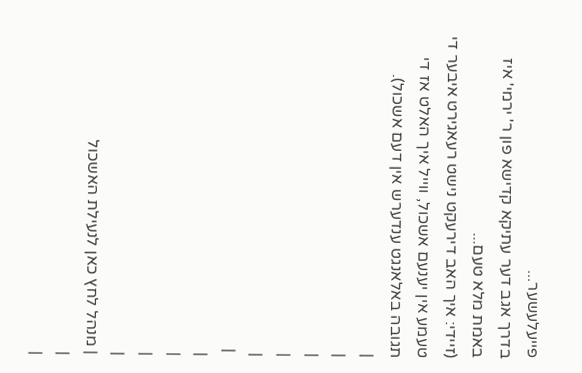פייעלעשער...
בדרך אגב דער עתיקא קדישא פון ר' ירמי' איז באמת מלא טעם...
(זיידי: איך האב דירעקט נישט רעאגירט איבער די טעמע אין יענעם אשכול, ווייל איך האלט אז די תגובה באלאנגט ענדערש אין דעם אשכול).
|
|
|
|
|
 |
|
|
|
|
| מנהל לחץ כאן לנעילת האשכול
|
|